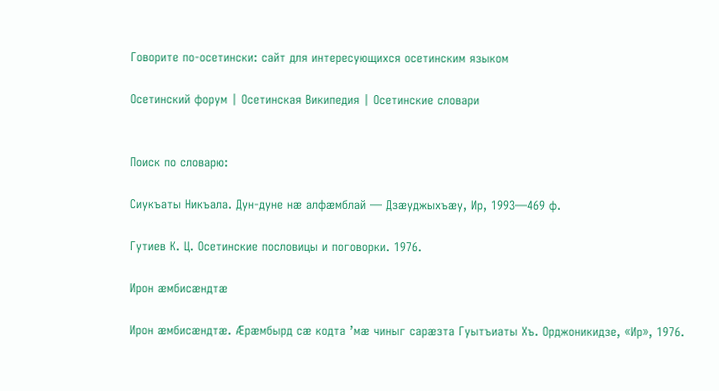Говорите по-осетински: сайт для интересующихся осетинским языком

Осетинский форум | Осетинская Википедия | Осетинские словари


Поиск по словарю:

Сиукъаты Никъала. Дун-дуне нæ алфæмблай — Дзæуджыхъæу, Ир, 1993—469 ф.

Гутиев К. Ц. Осетинские пословицы и поговорки. 1976.

Ирон æмбисæндтæ

Ирон æмбисæндтæ. Æрæмбырд сæ кодта ’мæ чиныг сарæзта Гуытъиаты Хъ. Орджоникидзе, «Ир», 1976.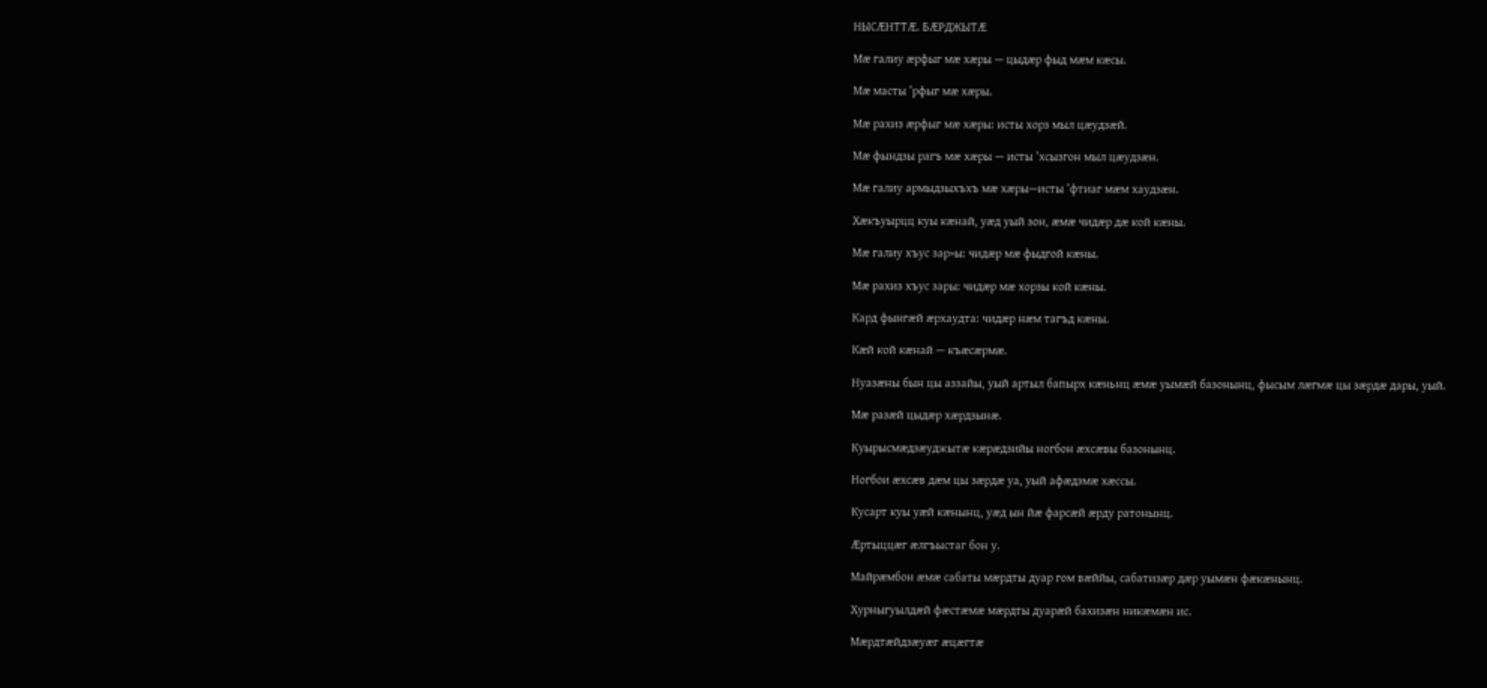НЫСÆНТТÆ. БÆРДЖЫТÆ

Мæ галиу æрфыг мæ хæры — цыдæр фыд мæм кæсы.

Мæ масты ’рфыг мæ хæры.

Мæ рахиз æрфыг мæ хæры: исты хорз мыл цæудзæй.

Мæ фындзы рагъ мæ хæры — исты ’хсызгон мыл цæудзæн.

Мæ галиу армыдзыхъхъ мæ хæры—исты ’фтиаг мæм хаудзæн.

Хæкъуырцц куы кæнай, уæд уый зон, æмæ чидæр дæ кой кæны.

Мæ галиу хъус зар>ы: чидæр мæ фыдгой кæны.

Мæ рахиз хъус зары: чидæр мæ хорзы кой кæны.

Кард фынгæй æрхаудта: чидæр нæм тагъд кæны.

Кæй кой кæнай — къæсæрмæ.

Нуазæны бын цы аззайы, уый артыл бапырх кæньнц æмæ уымæй базонынц, фысым лæгмæ цы зæрдæ дары, уый.

Мæ разæй цыдæр хæрдзынæ.

Куырысмæдзæуджытæ кæрæдзийы ногбон æхсæвы базонынц.

Ногбои æхсæв дæм цы зæрдæ уа, уый афæдзмæ хæссы.

Кусарт куы уæй кæнынц, уæд ын йæ фарсæй æрду ратонынц.

Æртыццæг æлгъыстаг бон у.

Майрæмбон æмæ сабаты мæрдты дуар гом вæййы, сабатизæр дæр уымæн фæкæнынц.

Хурныгуылдæй фæстæмæ мæрдты дуарæй бахизæн никæмæн ис.

Мæрдтæйдзæуæг æцæгтæ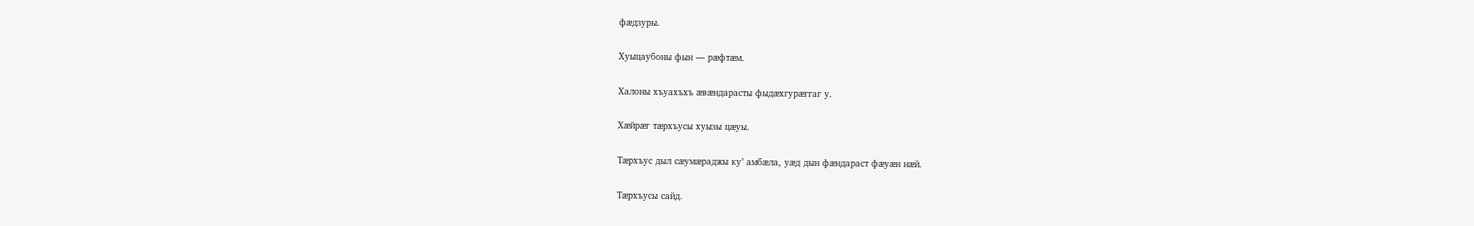фæдзуры.

Хуыцаубоны фын — рæфтæм.

Халоны хъуахъхъ æвæндарасты фыдæхгурæггаг у.

Хæйрæг тæрхъусы хуызы цæуы.

Тæрхъус дыл сæумæраджы ку’ амбæла, уæд дын фæндараст фæуæн нæй.

Тæрхъусы сайд.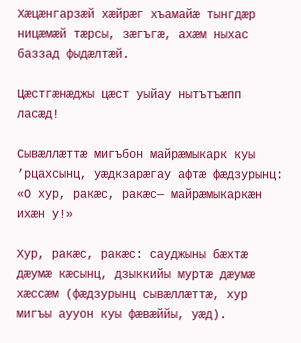Хæцæнгарзæй хæйрæг хъамайæ тынгдæр ницæмæй тæрсы, зæгъгæ, ахæм ныхас баззад фыдæлтæй.

Цæстгæнæджы цæст уыйау нытътъæпп ласæд!

Сывæллæттæ мигъбон майрæмыкарк куы ’рцахсынц, уæдкзарæгау афтæ фæдзурынц: «О хур, ракæс, ракæс— майрæмыкаркæн ихæн у!»

Хур, ракæс, ракæс: сауджыны бæхтæ дæумæ кæсынц, дзыккийы муртæ дæумæ хæссæм (фæдзурынц сывæллæттæ, хур мигъы аууон куы фæвæййы, уæд).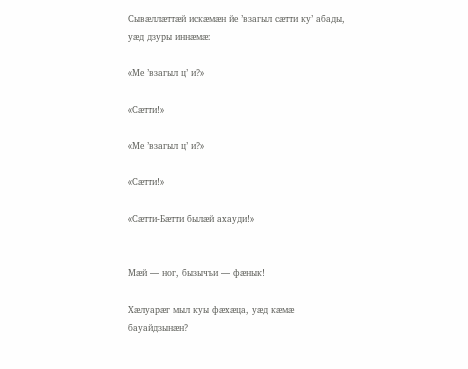Сывæллæттæй искæмæн йе ’взагыл сæтти ку’ абады, уæд дзуры иннæмæ:

«Ме ’взагыл ц’ и?»

«Сæтти!»

«Ме ’взагыл ц’ и?»

«Сæтти!»

«Сæтти-Бæтти былæй ахауди!»


Мæй — ног, бызычъи — фæнык!

Хæлуарæг мыл куы фæхæца, уæд кæмæ бауайдзынæн?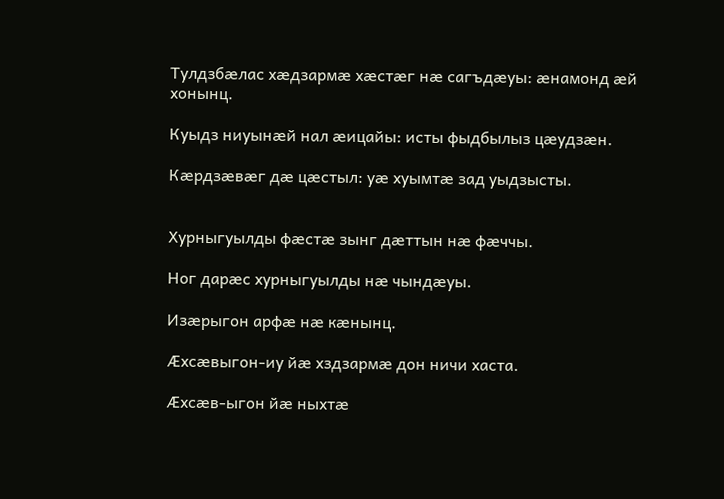Тулдзбæлас хæдзармæ хæстæг нæ сагъдæуы: æнамонд æй хонынц.

Куыдз ниуынæй нал æицайы: исты фыдбылыз цæудзæн.

Кæрдзæвæг дæ цæстыл: уæ хуымтæ зад уыдзысты.


Хурныгуылды фæстæ зынг дæттын нæ фæччы.

Ног дарæс хурныгуылды нæ чындæуы.

Изæрыгон арфæ нæ кæнынц.

Æхсæвыгон-иу йæ хздзармæ дон ничи хаста.

Æхсæв-ыгон йæ ныхтæ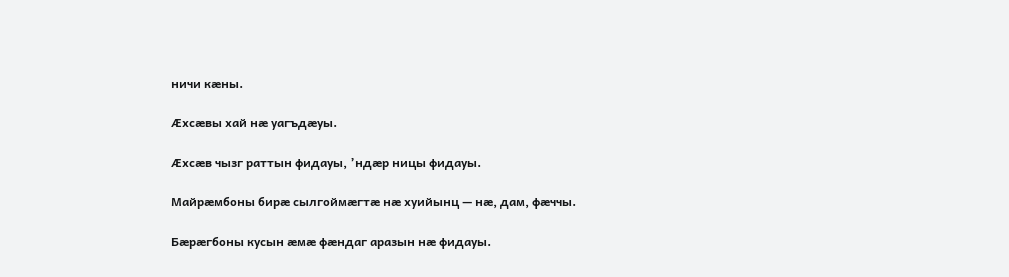ничи кæны.

Æхсæвы хай нæ уагъдæуы.

Æхсæв чызг раттын фидауы, ’ндæр ницы фидауы.

Майрæмбоны бирæ сылгоймæгтæ нæ хуийынц — нæ, дам, фæччы.

Бæрæгбоны кусын æмæ фæндаг аразын нæ фидауы.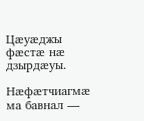Цæуæджы фæстæ нæ дзырдæуы.

Нæфæтчиагмæ ма бавнал —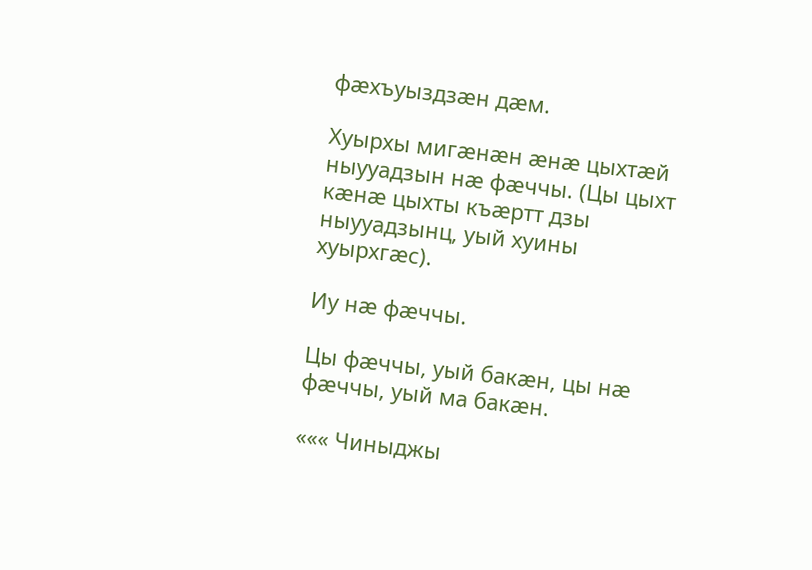фæхъуыздзæн дæм.

Хуырхы мигæнæн æнæ цыхтæй ныууадзын нæ фæччы. (Цы цыхт кæнæ цыхты къæртт дзы ныууадзынц, уый хуины хуырхгæс).

Иу нæ фæччы.

Цы фæччы, уый бакæн, цы нæ фæччы, уый ма бакæн.

««« Чиныджы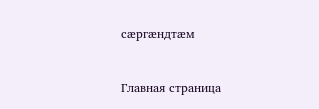сæргæндтæм


Главная страница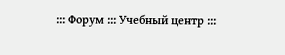::: Форум ::: Учебный центр :::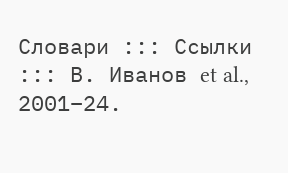Словари ::: Ссылки ::: В. Иванов et al., 2001–24.